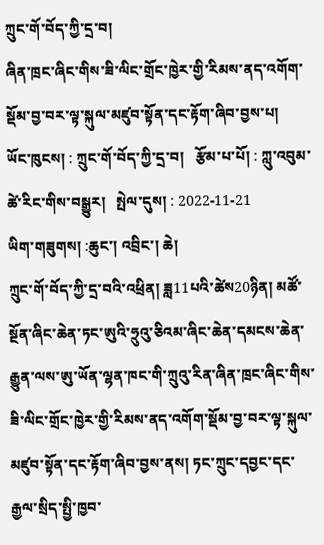ཀྲུང་གོ་བོད་ཀྱི་དྲ་བ།
ཞིན་ཁྲང་ཞིང་གིས་ཟི་ལིང་གྲོང་ཁྱེར་གྱི་རིམས་ནད་འགོག་སྡོམ་བྱ་བར་ལྟ་སྐུལ་མཛུབ་སྟོན་དང་རྟོག་ཞིབ་བྱས་པ།
ཡོང་ཁུངས། : ཀྲུང་གོ་བོད་ཀྱི་དྲ་བ།   རྩོམ་པ་པོ། : ཀླུ་འབུམ་ཚེ་རིང་གིས་བསྒྱུར།   སྤེལ་དུས། : 2022-11-21
ཡིག་གཟུགས། :ཆུང་། འབྲིང་། ཆེ།
ཀྲུང་གོ་བོད་ཀྱི་དྲ་བའི་འཕྲིན། ཟླ11པའི་ཚེས20ཉིན། མཚོ་སྔོན་ཞིང་ཆེན་ཏང་ཨུའི་ཧྲུའུ་ཅིའམ་ཞིང་ཆེན་དམངས་ཆེན་རྒྱུན་ལས་ཨུ་ཡོན་ལྷན་ཁང་གི་ཀྲུའུ་རིན་ཞིན་ཁྲང་ཞིང་གིས་ཟི་ལིང་གྲོང་ཁྱེར་གྱི་རིམས་ནད་འགོག་སྡོམ་བྱ་བར་ལྟ་སྐུལ་མཛུབ་སྟོན་དང་རྟོག་ཞིབ་བྱས་ནས། ཏང་ཀྲུང་དབྱང་དང་རྒྱལ་སྲིད་སྤྱི་ཁྱབ་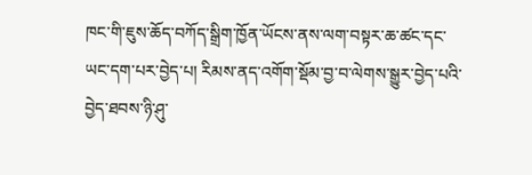ཁང་གི་ཇུས་ཆོད་བཀོད་སྒྲིག་ཁྱོན་ཡོངས་ནས་ལག་བསྟར་ཆ་ཚང་དང་ཡང་དག་པར་བྱེད་པ། རིམས་ནད་འགོག་སྡོམ་བྱ་བ་ལེགས་སྒྱུར་བྱེད་པའི་བྱེད་ཐབས་ཉི་ཤུ་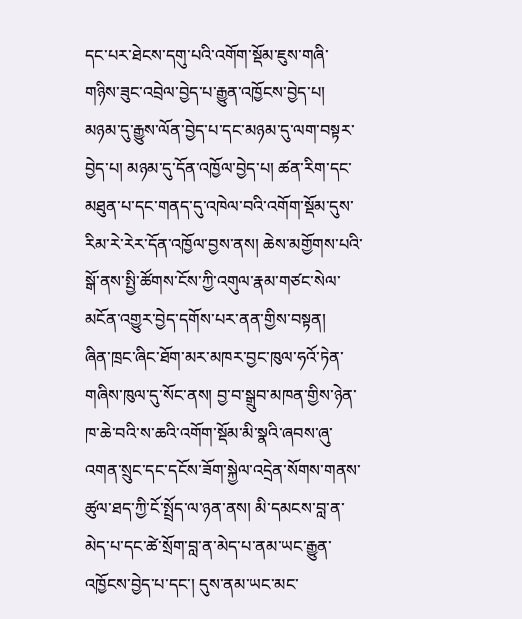དང་པར་ཐེངས་དགུ་པའི་འགོག་སྡོམ་ཇུས་གཞི་གཉིས་ཟུང་འབྲེལ་བྱེད་པ་རྒྱུན་འཁྱོངས་བྱེད་པ། མཉམ་དུ་རྒྱུས་ལོན་བྱེད་པ་དང་མཉམ་དུ་ལག་བསྟར་བྱེད་པ། མཉམ་དུ་དོན་འཁྱོལ་བྱེད་པ། ཚན་རིག་དང་མཐུན་པ་དང་གནད་དུ་འཁེལ་བའི་འགོག་སྡོམ་དུས་རིམ་རེ་རེར་དོན་འཁྱོལ་བྱས་ནས། ཆེས་མགྱོགས་པའི་སྒོ་ནས་སྤྱི་ཚོགས་ངོས་ཀྱི་འགུལ་རྣམ་གཙང་སེལ་མངོན་འགྱུར་བྱེད་དགོས་པར་ནན་གྱིས་བསྟན།
ཞིན་ཁྲང་ཞིང་ཐོག་མར་མཁར་བྱང་ཁུལ་ཧའོ་ཏེན་གཞིས་ཁུལ་དུ་སོང་ནས། བྱ་བ་སྒྲུབ་མཁན་གྱིས་ཉེན་ཁ་ཆེ་བའི་ས་ཆའི་འགོག་སྡོམ་མི་སྣའི་ཞབས་ཞུ་འགན་སྲུང་དང་དངོས་ཟོག་སྐྱེལ་འདྲེན་སོགས་གནས་ཚུལ་ཐད་ཀྱི་ངོ་སྤྲོད་ལ་ཉན་ནས། མི་དམངས་བླ་ན་མེད་པ་དང་ཚེ་སྲོག་བླ་ན་མེད་པ་ནམ་ཡང་རྒྱུན་འཁྱོངས་བྱེད་པ་དང་། དུས་ནམ་ཡང་མང་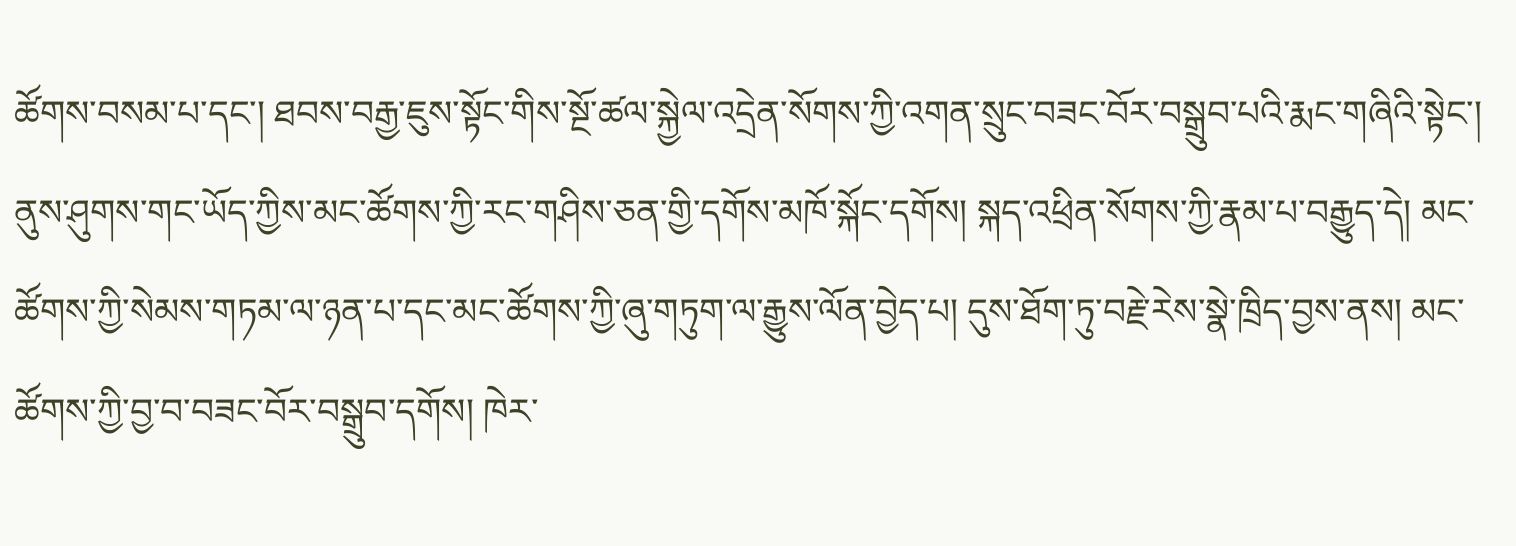ཚོགས་བསམ་པ་དང་། ཐབས་བརྒྱ་ཇུས་སྟོང་གིས་སྔོ་ཚལ་སྐྱེལ་འདྲེན་སོགས་ཀྱི་འགན་སྲུང་བཟང་བོར་བསྒྲུབ་པའི་རྨང་གཞིའི་སྟེང་། ནུས་ཤུགས་གང་ཡོད་ཀྱིས་མང་ཚོགས་ཀྱི་རང་གཤིས་ཅན་གྱི་དགོས་མཁོ་སྐོང་དགོས། སྐད་འཕྲིན་སོགས་ཀྱི་རྣམ་པ་བརྒྱུད་དེ། མང་ཚོགས་ཀྱི་སེམས་གཏམ་ལ་ཉན་པ་དང་མང་ཚོགས་ཀྱི་ཞུ་གཏུག་ལ་རྒྱུས་ལོན་བྱེད་པ། དུས་ཐོག་ཏུ་བརྗེ་རེས་སྣེ་ཁྲིད་བྱས་ནས། མང་ཚོགས་ཀྱི་བྱ་བ་བཟང་བོར་བསྒྲུབ་དགོས། ཁེར་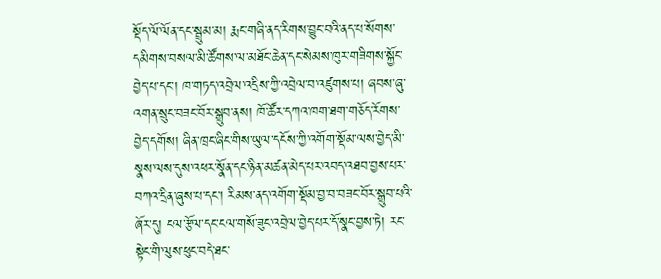སྡོད་ལོ་ལོན་དང་སྦྲུམ་མ། རྨང་གཞི་ནད་རིགས་བྱུང་བའི་ནད་པ་སོགས་དམིགས་བསལ་མི་ཚོགས་ལ་མཐོང་ཆེན་དང་སེམས་ཁུར་གཟིགས་སྐྱོང་བྱེད་པ་དང་། ཁ་གཏད་འབྲེལ་འདྲིས་ཀྱི་འབྲེལ་བ་འཛུགས་པ། ཞབས་ཞུ་འགན་སྲུང་བཟང་བོར་སྒྲུབ་ནས། ཁོ་ཚོར་དཀའ་ཁག་ཐག་གཅོད་རོགས་བྱེད་དགོས། ཞིན་ཁྲང་ཞིང་གིས་ཡུལ་དངོས་ཀྱི་འགོག་སྡོམ་ལས་བྱེད་མི་སྣས་ལས་དུས་འཕར་སྣོན་དང་ཉིན་མཚན་མེད་པར་འབད་འཐབ་བྱས་པར་བཀའ་དྲིན་ཞུས་པ་དང་། རིམས་ནད་འགོག་སྡོམ་བྱ་བ་བཟང་བོར་སྒྲུབ་པའི་ཞོར་དུ། ངལ་རྩོལ་དང་ངལ་གསོ་ཟུང་འབྲེལ་བྱེད་པར་དོ་སྣང་བྱས་ཏེ། རང་སྟེང་གི་ལུས་ཕུང་བདེ་ཐང་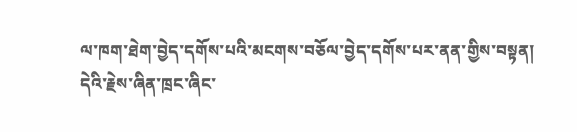ལ་ཁག་ཐེག་བྱེད་དགོས་པའི་མངགས་བཅོལ་བྱེད་དགོས་པར་ནན་གྱིས་བསྟན།
དེའི་རྗེས་ཞིན་ཁྲང་ཞིང་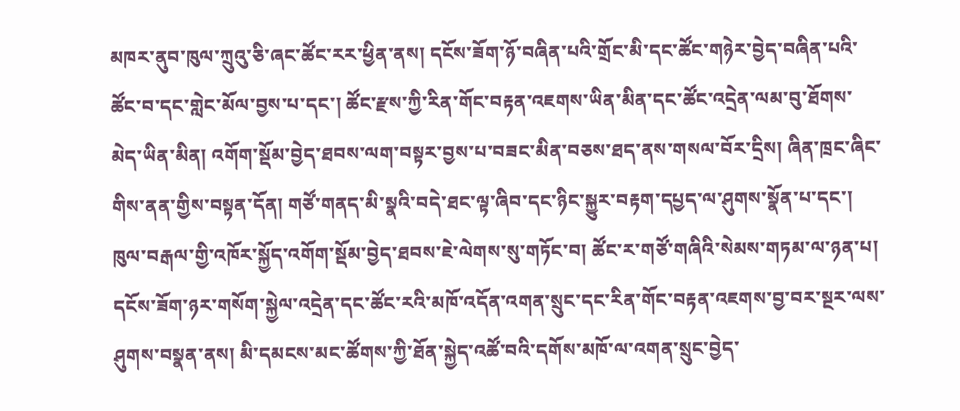མཁར་ནུབ་ཁུལ་ཀྲུའུ་ཅི་ཞང་ཚོང་རར་ཕྱིན་ནས། དངོས་ཟོག་ཉོ་བཞིན་པའི་གྲོང་མི་དང་ཚོང་གཉེར་བྱེད་བཞིན་པའི་ཚོང་བ་དང་གླེང་མོལ་བྱས་པ་དང་། ཚོང་རྫས་ཀྱི་རིན་གོང་བརྟན་འཇགས་ཡིན་མིན་དང་ཚོང་འདྲེན་ལམ་བུ་ཐོགས་མེད་ཡིན་མིན། འགོག་སྡོམ་བྱེད་ཐབས་ལག་བསྟར་བྱས་པ་བཟང་མིན་བཅས་ཐད་ནས་གསལ་བོར་དྲིས། ཞིན་ཁྲང་ཞིང་གིས་ནན་གྱིས་བསྟན་དོན། གཙོ་གནད་མི་སྣའི་བདེ་ཐང་ལྟ་ཞིབ་དང་ཉིང་སྐྱུར་བརྟག་དཔྱད་ལ་ཤུགས་སྣོན་པ་དང་། ཁུལ་བརྒལ་གྱི་འཁོར་སྐྱོད་འགོག་སྡོམ་བྱེད་ཐབས་ཇེ་ལེགས་སུ་གཏོང་བ། ཚོང་ར་གཙོ་གཞིའི་སེམས་གཏམ་ལ་ཉན་པ། དངོས་ཟོག་ཉར་གསོག་སྐྱེལ་འདྲེན་དང་ཚོང་རའི་མཁོ་འདོན་འགན་སྲུང་དང་རིན་གོང་བརྟན་འཇགས་བྱ་བར་སྔར་ལས་ཤུགས་བསྣན་ནས། མི་དམངས་མང་ཚོགས་ཀྱི་ཐོན་སྐྱེད་འཚོ་བའི་དགོས་མཁོ་ལ་འགན་སྲུང་བྱེད་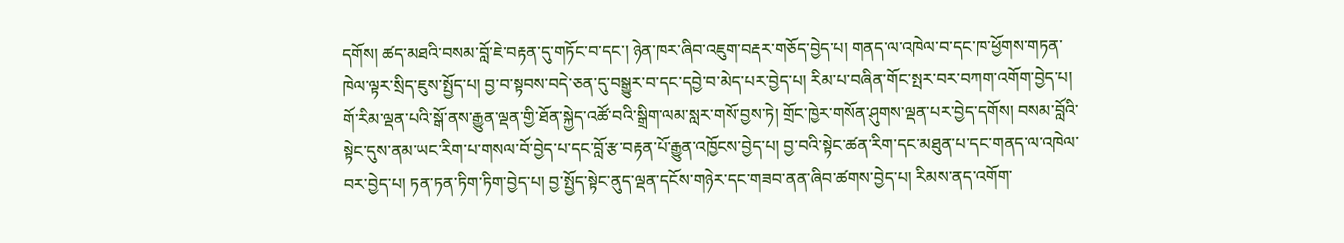དགོས། ཚད་མཐའི་བསམ་བློ་ཇེ་བརྟན་དུ་གཏོང་བ་དང་། ཉེན་ཁར་ཞིབ་འཇུག་བརྡར་གཅོད་བྱེད་པ། གནད་ལ་འཁེལ་བ་དང་ཁ་ཕྱོགས་གཏན་ཁེལ་ལྟར་སྲིད་ཇུས་སྤྱོད་པ། བྱ་བ་སྟབས་བདེ་ཅན་དུ་བསྒྱུར་བ་དང་དབྱེ་བ་མེད་པར་བྱེད་པ། རིམ་པ་བཞིན་གོང་སྤར་བར་བཀག་འགོག་བྱེད་པ། གོ་རིམ་ལྡན་པའི་སྒོ་ནས་རྒྱུན་ལྡན་གྱི་ཐོན་སྐྱེད་འཚོ་བའི་སྒྲིག་ལམ་སླར་གསོ་བྱས་ཏེ། གྲོང་ཁྱེར་གསོན་ཤུགས་ལྡན་པར་བྱེད་དགོས། བསམ་བློའི་སྟེང་དུས་ནམ་ཡང་རིག་པ་གསལ་བོ་བྱེད་པ་དང་བློ་རྩ་བརྟན་པོ་རྒྱུན་འཁྱོངས་བྱེད་པ། བྱ་བའི་སྟེང་ཚན་རིག་དང་མཐུན་པ་དང་གནད་ལ་འཁེལ་བར་བྱེད་པ། ཏན་ཏན་ཏིག་ཏིག་བྱེད་པ། བྱ་སྤྱོད་སྟེང་ནུད་ལྡན་དངོས་གཉེར་དང་གཟབ་ནན་ཞིབ་ཚགས་བྱེད་པ། རིམས་ནད་འགོག་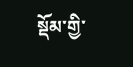སྡོམ་གྱི་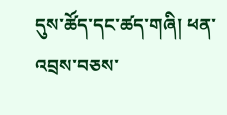དུས་ཚོད་དང་ཚད་གཞི། ཕན་འབྲས་བཅས་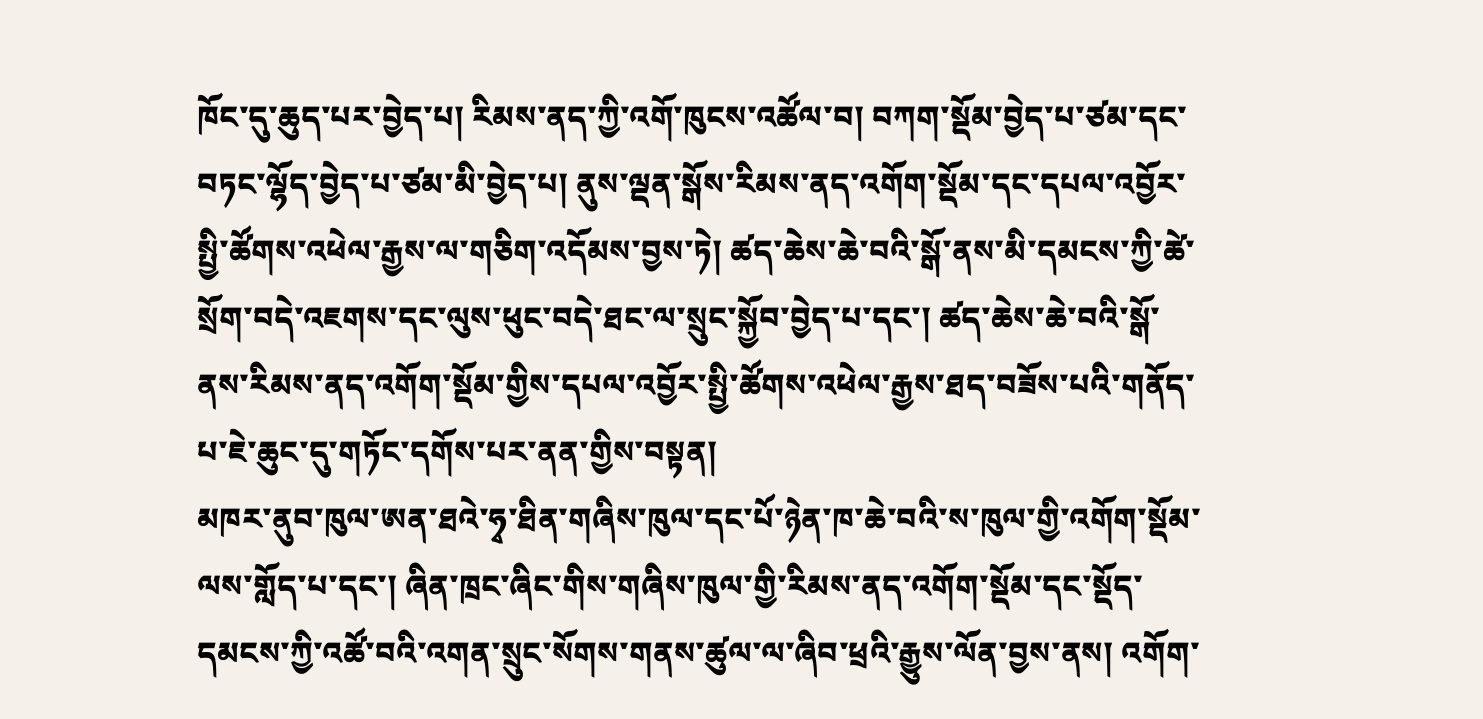ཁོང་དུ་ཆུད་པར་བྱེད་པ། རིམས་ནད་ཀྱི་འགོ་ཁུངས་འཚོལ་བ། བཀག་སྡོམ་བྱེད་པ་ཙམ་དང་བཏང་ལྷོད་བྱེད་པ་ཙམ་མི་བྱེད་པ། ནུས་ལྡན་སྒོས་རིམས་ནད་འགོག་སྡོམ་དང་དཔལ་འབྱོར་སྤྱི་ཚོགས་འཕེལ་རྒྱས་ལ་གཅིག་འདོམས་བྱས་ཏེ། ཚད་ཆེས་ཆེ་བའི་སྒོ་ནས་མི་དམངས་ཀྱི་ཚེ་སྲོག་བདེ་འཇགས་དང་ལུས་ཕུང་བདེ་ཐང་ལ་སྲུང་སྐྱོབ་བྱེད་པ་དང་། ཚད་ཆེས་ཆེ་བའི་སྒོ་ནས་རིམས་ནད་འགོག་སྡོམ་གྱིས་དཔལ་འབྱོར་སྤྱི་ཚོགས་འཕེལ་རྒྱས་ཐད་བཟོས་པའི་གནོད་པ་ཇེ་ཆུང་དུ་གཏོང་དགོས་པར་ནན་གྱིས་བསྟན།
མཁར་ནུབ་ཁུལ་ཨན་ཐའེ་ཧྭ་ཐིན་གཞིས་ཁུལ་དང་པོ་ཉེན་ཁ་ཆེ་བའི་ས་ཁུལ་གྱི་འགོག་སྡོམ་ལས་གློད་པ་དང་། ཞིན་ཁྲང་ཞིང་གིས་གཞིས་ཁུལ་གྱི་རིམས་ནད་འགོག་སྡོམ་དང་སྡོད་དམངས་ཀྱི་འཚོ་བའི་འགན་སྲུང་སོགས་གནས་ཚུལ་ལ་ཞིབ་ཕྲའི་རྒྱུས་ལོན་བྱས་ནས། འགོག་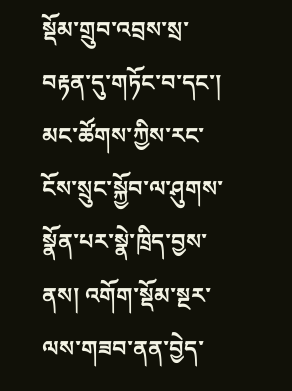སྡོམ་གྲུབ་འབྲས་སྲ་བརྟན་དུ་གཏོང་བ་དང་། མང་ཚོགས་ཀྱིས་རང་ངོས་སྲུང་སྐྱོབ་ལ་ཤུགས་སྣོན་པར་སྣེ་ཁྲིད་བྱས་ནས། འགོག་སྡོམ་སྔར་ལས་གཟབ་ནན་བྱེད་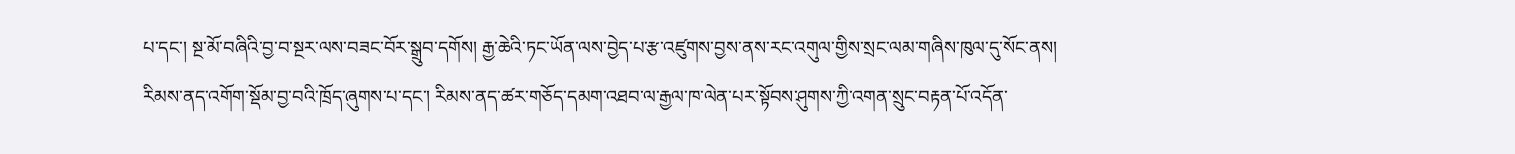པ་དང་། སྔ་མོ་བཞིའི་བྱ་བ་སྔར་ལས་བཟང་བོར་སྒྲུབ་དགོས། རྒྱ་ཆེའི་ཏང་ཡོན་ལས་བྱེད་པ་རྩ་འཛུགས་བྱས་ནས་རང་འགུལ་གྱིས་སྲང་ལམ་གཞིས་ཁུལ་དུ་སོང་ནས། རིམས་ནད་འགོག་སྡོམ་བྱ་བའི་ཁྲོད་ཞུགས་པ་དང་། རིམས་ནད་ཚར་གཅོད་དམག་འཐབ་ལ་རྒྱལ་ཁ་ལེན་པར་སྟོབས་ཤུགས་ཀྱི་འགན་སྲུང་བརྟན་པོ་འདོན་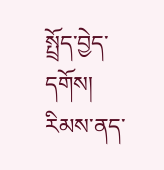སྤྲོད་བྱེད་དགོས། རིམས་ནད་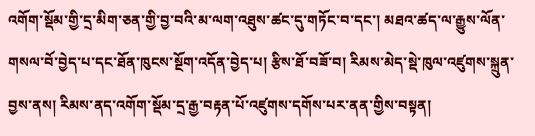འགོག་སྡོམ་གྱི་དྲ་མིག་ཅན་གྱི་བྱ་བའི་མ་ལག་འཐུས་ཚང་དུ་གཏོང་བ་དང་། མཐའ་ཚད་ལ་རྒྱུས་ལོན་གསལ་བོ་བྱེད་པ་དང་ཐོན་ཁུངས་སྔོག་འདོན་བྱེད་པ། རྩིས་ཐོ་བཟོ་བ། རིམས་མེད་སྡེ་ཁུལ་འཛུགས་སྐྲུན་བྱས་ནས། རིམས་ནད་འགོག་སྡོམ་དྲ་རྒྱ་བརྟན་པོ་འཛུགས་དགོས་པར་ནན་གྱིས་བསྟན།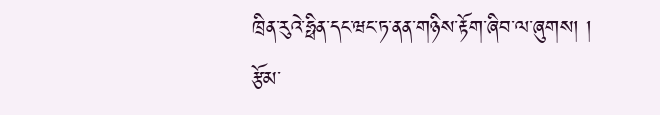ཁྲིན་རུའེ་ཧྥིན་དང་ཝང་ཏ་ནན་གཉིས་རྟོག་ཞིབ་ལ་ཞུགས། །
རྩོམ་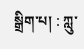སྒྲིག་པ། : ཀླུ་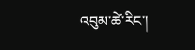འབུམ་ཚེ་རིང་།